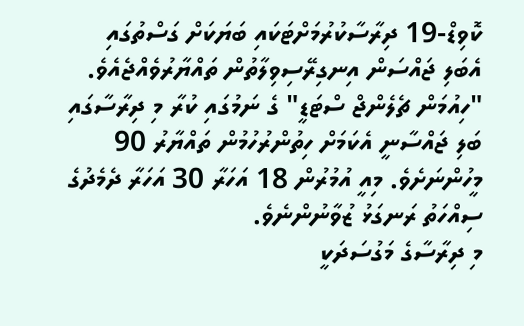ކޮވިޑް-19 ދިރާސާކުރުމަށްޓަކައި ބަޔަކަށް ގަސްތުގައި އެބަލި ޖައްސަން އިނގިރޭސިވިލާތުން ތައްޔާރުވެއްޖެއެވެ. "ހިއުމަން ޗެލެންޖް ސްޓަޑީ" ގެ ނަމުގައި ކުރާ މި ދިރާސާގައި ބަލި ޖައްސާނީ އެކަމަށް ހިތުންރުހުމުން ތައްޔާރު 90 މީހުންނަށެވެ. މިއީ އުމުރުން 18 އަހަރާ 30 އަހަރާ ދެމެދުގެ ސިއްހަތު ރަނގަޅު ޒުވާނުންނެވެ.
މި ދިރާސާގެ މަގުސަދަކީ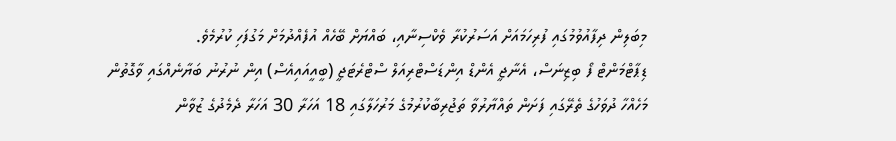މިބަލިން ދިފާއުވުމުގައި ފުރިހަމައަށް އަސަރުކުރާ ވެކްސިނާއި، ބައްޔަށް ބޭހެއް އުފެއްދުމަށް މަގުފަހި ކުރުމެވެ.
ޑިޕާޓްމަންޓް ފޯ ބިޒިނަސް، އެނާޖީ އެންޑް އިންޑަސްޓްރިއަލް ސްޓްރެޓަޖީ (ބީއީއައިއެސް) އިން ނުރުނު ބަޔާނެއްގައި ވާގޮތުން މަހެއްހާ ދުވަހުގެ ތެރޭގައި ފަށަން ތައްޔާރުވާ ތަޖުރިބާކުރުމުގެ މަރުހަލާގައި 18 އަހަރާ 30 އަހަރާ ދެމެދުގެ ޒުވާން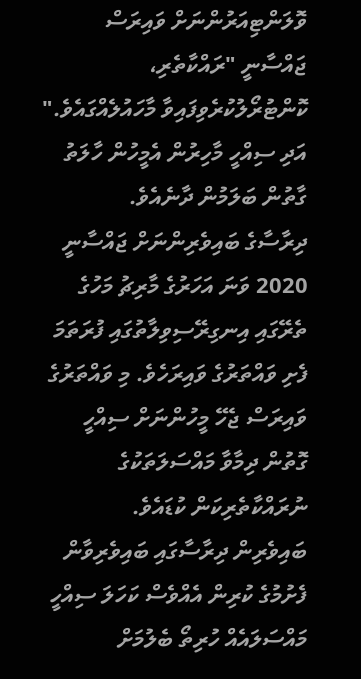ވޮލަންޓިއަރުންނަށް ވައިރަސް ޖައްސާނީ "ރައްކާތެރި، ކޮންޓުރޯލުކުރެވިފައިވާ މާހައުލެއްގައެވެ." އަދި ސިއްހީ މާހިރުން އެމީހުން ހާލަތު ގާތުން ބަލަމުން ދާނެއެވެ.
ދިރާސާގެ ބައިވެރިންނަށް ޖައްސާނީ 2020 ވަނަ އަހަރުގެ މާރިޗު މަހުގެ ތެރޭގައި އިނގިރޭސިވިލާތުގައި ފުރަތަމަ ފެށި ވައްތަރުގެ ވައިރަހެވެ. މި ވައްތަރުގެ ވައިރަސް ޖެހޭ މީހުންނަށް ސިއްހީ ގޮތުން ދިމާވާ މައްސަލަތަކުގެ ނުރައްކާތެރިކަން ކުޑައެވެ.
ބައިވެރިން ދިރާސާގައި ބައިވެރިވާން ފެށުމުގެ ކުރިން އެއްވެސް ކަހަލަ ސިއްހީ މައްސަލައެއް ހުރިތޯ ބެލުމަށް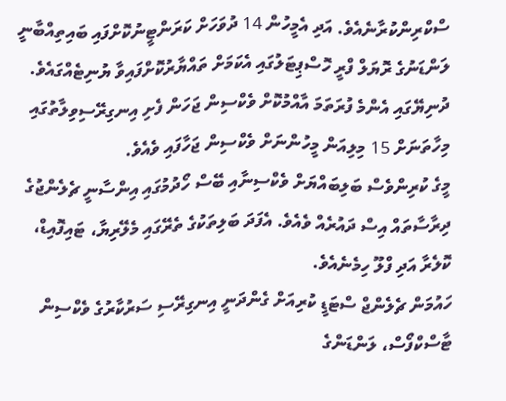ސްކްރިންކުރާނެއެވެ. އަދި އެމީހުން 14 ދުވަހަށް ކަރަންޓީނުކޮށްފައި ބައިތިއްބާނީ ލަންޑަނުގެ ރޮޔަލް ފްރީ ހޮސްޕިޓަލުގައި އެކަމަށް ތައްޔާރުކޮށްފައިވާ ޔުނިޓެއްގައެވެ.
ދުނިޔޭގައި އެންމެ ފުރަތަމަ އާއްމުކޮށް ވެކްސިން ޖަހަން ފެށި އިނގިރޭސިވިލާތުގައި މިހާތަނަށް 15 މިލިއަން މީހުންނަށް ވެކްސިން ޖަހާފައި ވެއެވެ.
މީގެ ކުރިންވެސް ބަލިބައްޔަށް ވެކްސިނާއި ބޭސް ހޯދުމުގައި އިންސާނީ ޗެލެންޖުގެ ދިރާސާތައް އިސް ދައުރެއް ވެއެވެ. އެފަދަ ބަލިތަކުގެ ތެރޭގައި މެލޭރިޔާ، ޓައިފޮއިޑް، ކޮލެރާ އަދި ފްލޫ ހިމެނެއެވެ.
ހައުމަން ޗެލެންޖް ސްޓަޑީ ކުރިއަށް ގެންދަނީ އިނގިރޭސި ސަރުކާރުގެ ވެކްސިން ޓާސްކްފޯސް، ލަންޑަންގެ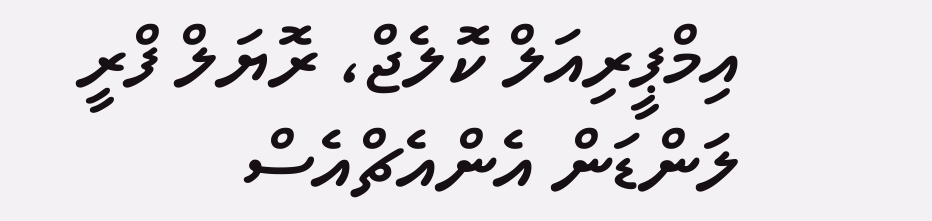އިމްޕީރިއަލް ކޮލެޖް، ރޮޔަލް ފްރީ ލަންޑަން އެންއެޗްއެސް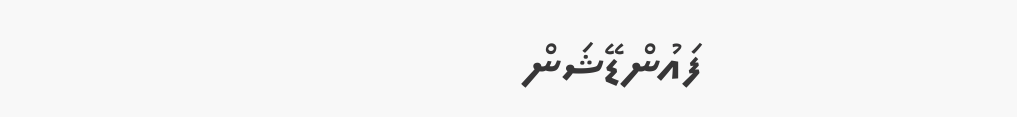ފައުންޑޭޝަން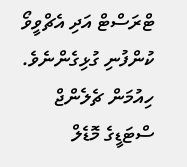ޓްރަސްޓް އަދި އެޗްވީވޯ ކުންފުނި ގުޅިގެންނެވެ. ހިއުމަން ޗެލެންޖް ސްޓަޑީގެ މޮޑެލް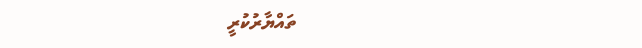ތައްޔާރުކުރީ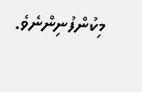މިކުންފުނިންނެވެ.